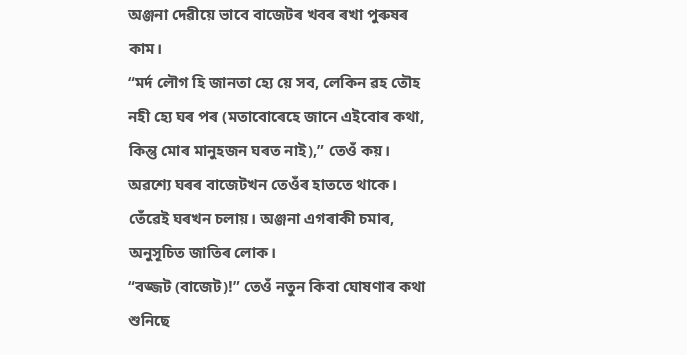অঞ্জনা দেৱীয়ে ভাবে বাজেটৰ খবৰ ৰখা পুৰুষৰ কাম।
“মৰ্দ লৌগ হি জানতা হ্যে য়ে সব, লেকিন ৱহ তৌহ নহী হ্যে ঘৰ পৰ (মতাবোৰেহে জানে এইবোৰ কথা, কিন্তু মোৰ মানুহজন ঘৰত নাই),” তেওঁ কয়। অৱশ্যে ঘৰৰ বাজেটখন তেওঁৰ হাততে থাকে। তেঁৱেই ঘৰখন চলায়। অঞ্জনা এগৰাকী চমাৰ, অনুসূচিত জাতিৰ লোক।
“বজ্জট (বাজেট)!” তেওঁ নতুন কিবা ঘোষণাৰ কথা শুনিছে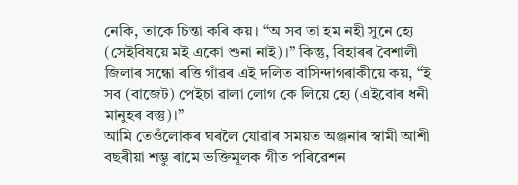নেকি, তাকে চিন্তা কৰি কয়। “অ সব তা হম নহী সুনে হ্যে (সেইবিষয়ে মই একো শুনা নাই)।” কিন্তু, বিহাৰৰ বৈশালী জিলাৰ সন্ধো ৰত্তি গাঁৱৰ এই দলিত বাসিন্দাগৰাকীয়ে কয়, “ই সব (বাজেট) পেইচা ৱালা লোগ কে লিয়ে হ্যে (এইবোৰ ধনী মানুহৰ বস্তু)।”
আমি তেওঁলোকৰ ঘৰলৈ যোৱাৰ সময়ত অঞ্জনাৰ স্বামী আশী বছৰীয়া শম্ভু ৰামে ভক্তিমূলক গীত পৰিৱেশন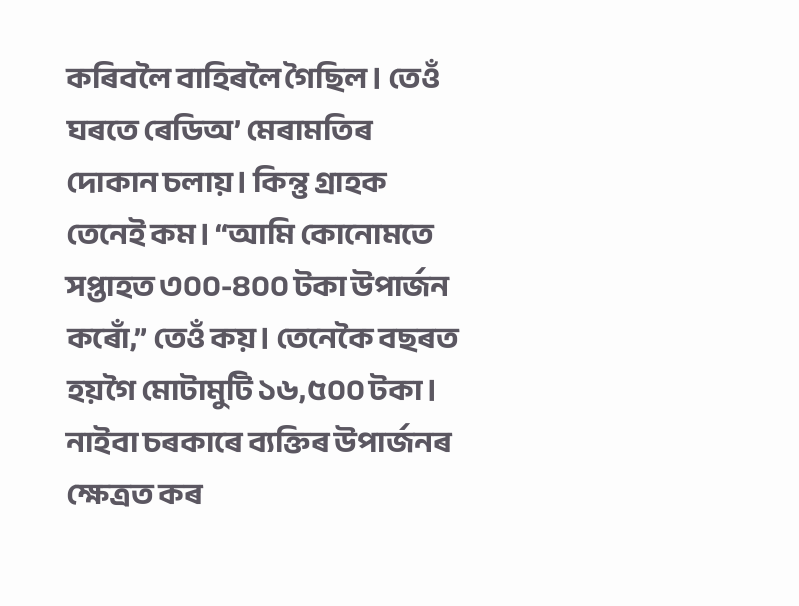কৰিবলৈ বাহিৰলৈ গৈছিল। তেওঁ ঘৰতে ৰেডিঅ’ মেৰামতিৰ দোকান চলায়। কিন্তু গ্ৰাহক তেনেই কম। “আমি কোনোমতে সপ্তাহত ৩০০-৪০০ টকা উপাৰ্জন কৰোঁ,” তেওঁ কয়। তেনেকৈ বছৰত হয়গৈ মোটামুটি ১৬,৫০০ টকা। নাইবা চৰকাৰে ব্যক্তিৰ উপাৰ্জনৰ ক্ষেত্রত কৰ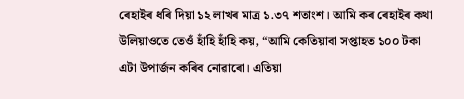ৰেহাইৰ ধৰি দিয়া ১২ লাখৰ মাত্ৰ ১.৩৭ শতাংশ। আমি কৰ ৰেহাইৰ কথা উলিয়াওতে তেওঁ হাঁহি হাঁহি কয়, “আমি কেতিয়াবা সপ্তাহত ১০০ টকা এটা উপাৰ্জন কৰিব নোৱাৰো। এতিয়া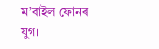ম’বাইল ফোনৰ যুগ।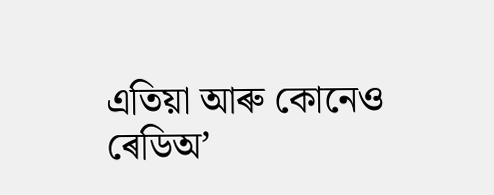এতিয়া আৰু কোনেও ৰেডিঅ’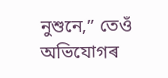নুশুনে,” তেওঁ অভিযোগৰ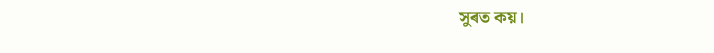সুৰত কয়।